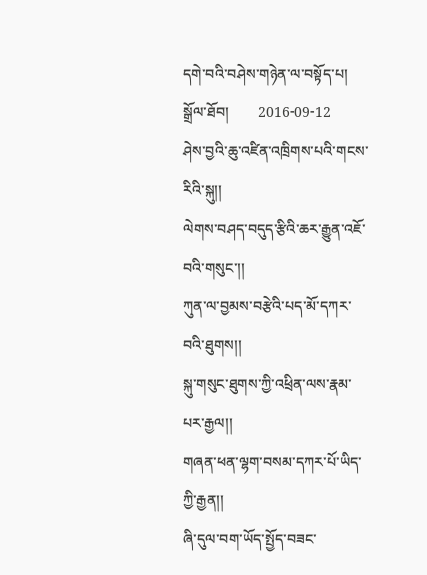དགེ་བའི་བཤེས་གཉེན་ལ་བསྟོད་པ།
སྒྲོལ་ཐོབ།        2016-09-12
ཤེས་བྱའི་ཆུ་འཛིན་འཁྲིགས་པའི་གངས་རིའི་སྐུ།།
ལེགས་བཤད་བདུད་རྩིའི་ཆར་རྒྱུན་འཇོ་བའི་གསུང་།།
ཀུན་ལ་བྱམས་བརྩེའི་པད་མོ་དཀར་བའི་ཐུགས།།
སྐུ་གསུང་ཐུགས་ཀྱི་འཕྲིན་ལས་རྣམ་པར་རྒྱལ།།
གཞན་ཕན་ལྷག་བསམ་དཀར་པོ་ཡིད་ཀྱི་རྒྱན།།
ཞི་དུལ་བག་ཡོད་སྤྱོད་བཟང་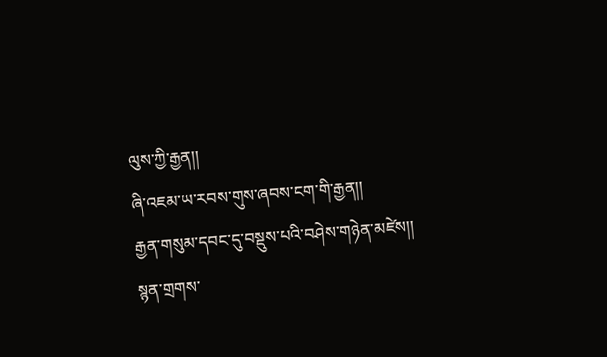ལུས་ཀྱི་རྒྱན།།
ཞི་འཇམ་ཡ་རབས་གུས་ཞབས་ངག་གི་རྒྱན།།
རྒྱན་གསུམ་དབང་དུ་བསྡུས་པའི་བཤེས་གཉེན་མཛེས།།
སྙན་གྲགས་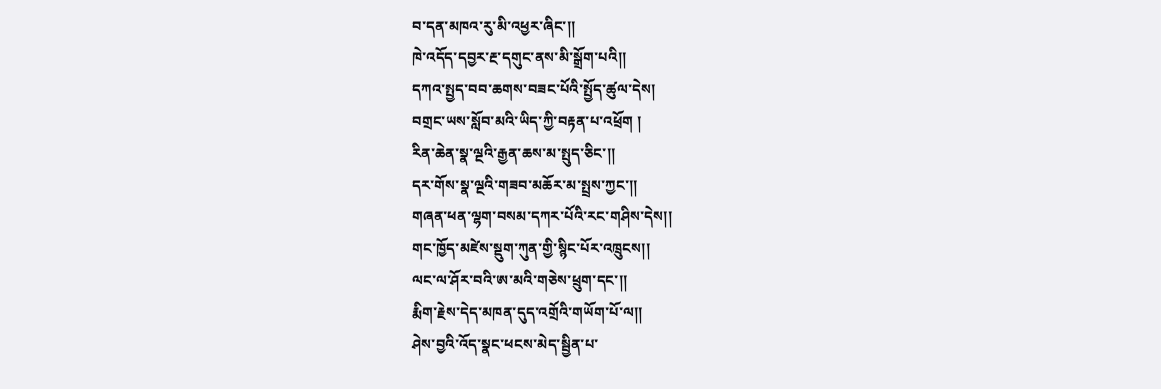བ་དན་མཁའ་རུ་མི་འཕྱར་ཞིང་།།
ཁེ་འདོད་དབྱར་རྔ་དགུང་ནས་མི་སྒྲོག་པའི།།
དཀའ་སྤྱད་བབ་ཆགས་བཟང་པོའི་སྤྱོད་ཚུལ་དེས།
བགྲང་ཡས་སློབ་མའི་ཡིད་ཀྱི་བརྟན་པ་འཕྲོག །
རིན་ཆེན་སྣ་ལྔའི་རྒྱན་ཆས་མ་སྤུད་ཅིང་།།
དར་གོས་སྣ་ལྔའི་གཟབ་མཆོར་མ་སྤྲས་ཀྱང་།།
གཞན་ཕན་ལྷག་བསམ་དཀར་པོའི་རང་གཤིས་དེས།།
གང་ཁྱོད་མཛེས་སྡུག་ཀུན་གྱི་སྙིང་པོར་འཁྲུངས།།
ལང་ལ་ཤོར་བའི་ཨ་མའི་གཅེས་ཕྲུག་དང་།།
རྨིག་རྗེས་དེད་མཁན་དུད་འགྲོའི་གཡོག་པོ་ལ།།
ཤེས་བྱའི་འོད་སྣང་ཕངས་མེད་སྦྱིན་པ་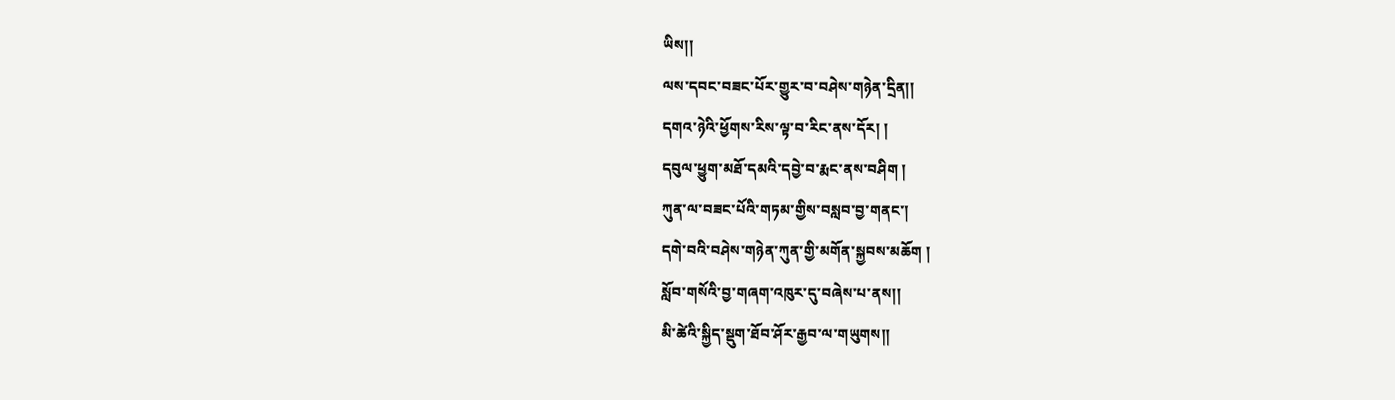ཡིས།།
ལས་དབང་བཟང་པོར་གྱུར་བ་བཤེས་གཉེན་དྲིན།།
དགའ་ཉེའི་ཕྱོགས་རིས་ལྟ་བ་རིང་ནས་དོར། །
དབུལ་ཕྱུག་མཐོ་དམའི་དབྱེ་བ་རྨང་ནས་བཤིག །
ཀུན་ལ་བཟང་པོའི་གཏམ་གྱིས་བསླབ་བྱ་གནང་།
དགེ་བའི་བཤེས་གཉེན་ཀུན་གྱི་མགོན་སྐྱབས་མཆོག །
སློབ་གསོའི་བྱ་གཞག་འཁུར་དུ་བཞེས་པ་ནས།།
མི་ཚེའི་སྐྱིད་སྡུག་ཐོབ་ཤོར་རྒྱབ་ལ་གཡུགས།།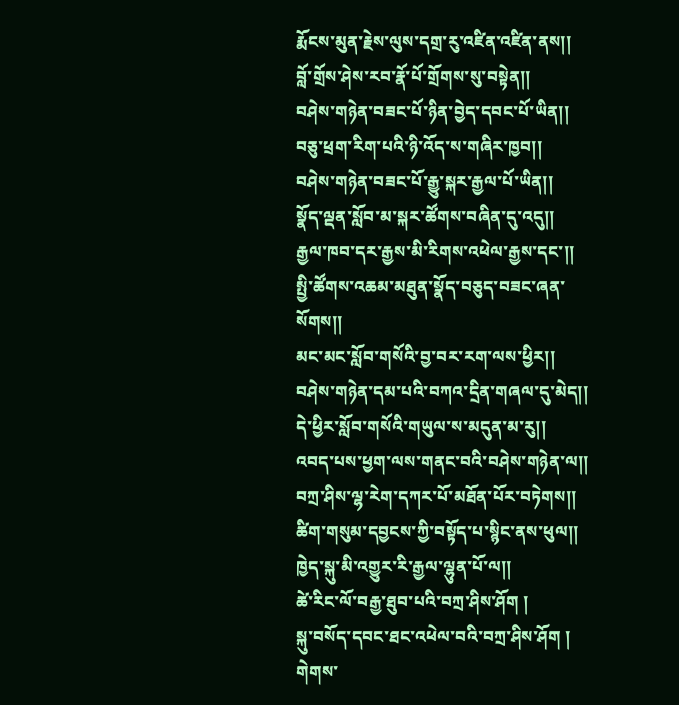རྨོངས་མུན་རྗེས་ལུས་དགྲ་རུ་འཛིན་འཛིན་ནས།།
བློ་གྲོས་ཤེས་རབ་རྣོ་པོ་གྲོགས་སུ་བསྟེན།།
བཤེས་གཉེན་བཟང་པོ་ཉིན་བྱེད་དབང་པོ་ཡིན།།
བཅུ་ཕྲག་རིག་པའི་ཉི་འོད་ས་གཞིར་ཁྱབ།།
བཤེས་གཉེན་བཟང་པོ་རྒྱུ་སྐར་རྒྱལ་པོ་ཡིན།།
སྣོད་ལྡན་སློབ་མ་སྐར་ཚོགས་བཞིན་དུ་འདུ།།
རྒྱལ་ཁབ་དར་རྒྱས་མི་རིགས་འཕེལ་རྒྱས་དང་།།
སྤྱི་ཚོགས་འཆམ་མཐུན་སྣོད་བཅུད་བཟང་ཞན་སོགས།།
མང་མང་སློབ་གསོའི་བྱ་བར་རག་ལས་ཕྱིར།།
བཤེས་གཉེན་དམ་པའི་བཀའ་དྲིན་གཞལ་དུ་མེད།།
དེ་ཕྱིར་སློབ་གསོའི་གཡུལ་ས་མདུན་མ་རུ།།
འབད་པས་ཕྱག་ལས་གནང་བའི་བཤེས་གཉེན་ལ།།
བཀྲ་ཤིས་ལྷ་རེག་དཀར་པོ་མཐོན་པོར་བཏེགས།།
ཚིག་གསུམ་དབྱངས་ཀྱི་བསྟོད་པ་སྙིང་ནས་ཕུལ།།
ཁྱེད་སྐུ་མི་འགྱུར་རི་རྒྱལ་ལྷུན་པོ་ལ།།
ཚེ་རིང་ལོ་བརྒྱ་ཐུབ་པའི་བཀྲ་ཤིས་ཤོག །
སྐུ་བསོད་དབང་ཐང་འཕེལ་བའི་བཀྲ་ཤིས་ཤོག །
གེགས་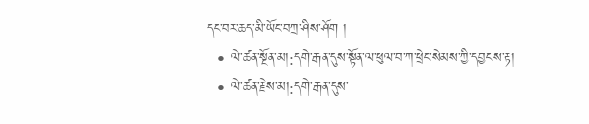དང་བར་ཆད་མི་ཡོང་བཀྲ་ཤིས་ཤོག །
  • ལེ་ཚན་སྔོན་མ།:དགེ་རྒན་དུས་སྟོན་ལ་ཕུལ་བ་ཀ་ཕྲེང་སེམས་ཀྱི་དབྱངས་རྟ།
  • ལེ་ཚན་རྗེས་མ།:དགེ་རྒན་དུས་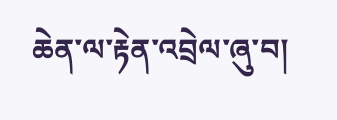ཆེན་ལ་རྟེན་འབྲེལ་ཞུ་བ།